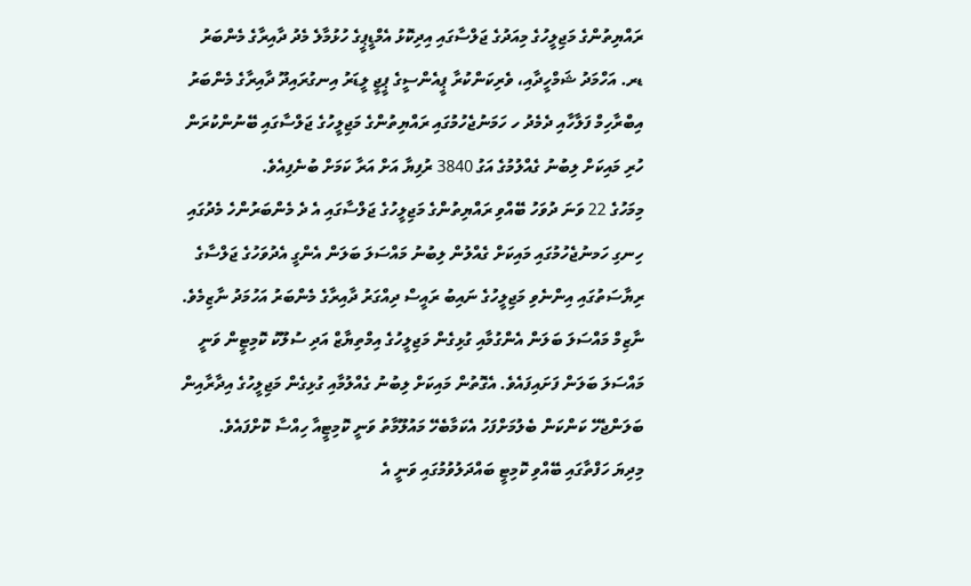ރައްޔިތުންގެ މަޖިލީހުގެ މިއަދުގެ ޖަލްސާގައި އިދިކޮޅު އެމްޑީޕީގެ ހުޅުމާލެ މެދު ދާއިރާގެ މެންބަރު ޑރ. އަހްމަދު ޝަމްހީދާއި، ވެރިކަންކުރާ ޕީއެންސީގެ ޕީޖީ ލީޑަރު އިނގުރައިދޫ ދާއިރާގެ މެންބަރު އިބްރާހިމް ފަލާހާއި ދެމެދު ހ ހަމަނުޖެހުމުގައި ރައްޔިތުންގެ މަޖިލީހުގެ ޖަލްސާގައި ބޭނުންކުރަން ހުރި މައިކަށް ލިބުނު ގެއްލުމުގެ އަގު 3840 ރުފިޔާ އަށް އަރާ ކަމަށް ބުނެފިއެވެ.
މިމަހުގެ 22 ވަނަ ދުވަހު ބޭއްވި ރައްޔިތުންގެ މަޖިލީހުގެ ޖަލްސާގައި އެ ދެ މެންބަރުންހެ މެދުގައި ހިނގި ހަމނުޖެހުމުގައި މައިކަށް ގެއްލުން ލިބުނު މައްސަލަ ބަލަން އެންގީ އެދުވަހުގެ ޖަލްސާގެ ރިޔާސަތުގައި އިންނެވި މަޖިލީހުގެ ނައިބު ރައީސް ދިއްގަރު ދާއިރާގެ މެންބަރު އަހުމަދު ނާޒިމެވެ.
ނާޒިމް މައްސަލަ ބަލަން އެންގުމާއި ގުޅިގެން މަޖިލީހުގެ އިމްތިޔާޒް އަދި ސުލޫކު ކޮމިޓީން ވަނީ މައްސަލަ ބަލަން ފަށައިފައެވެ. އެގޮތުން މައިކަށް ލިބުނު ގެއްލުމާއި ގުޅިގެން މަޖިލީހުގެ އިދާރާއިން ބަލަންޖެހޭ ކަންކަން ބެލުމަށްފަހު އެކަމާބެހޭ މައުލޫމާތު ވަނީ ކޮމިޓީއާ ހިއްސާ ކޮށްފައެވެ.
މިދިޔަ ހަފްތާގައި ބޭއްވި ކޮމިޓީ ބައްދަލުވުމުގައި ވަނީ އެ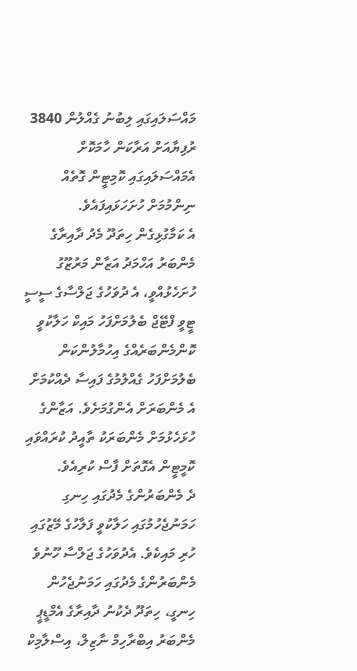މައްސަލައިގައި ލިބުނު ގެއްލުން 3840 ރުފިޔާއަށް އަރާކަން ހާމަކޮށް އެމައްސަލައިގައި ކޮމިޓީން ގޮތެއް ނިންމުމަށް ހުށަހަޅައިފައެވެ.
އެ ކަމާގުޅިގެން ހިތަދޫ މެދު ދާއިރާގެ މެންބަރު އަހްމަދު އަޒާން މަރުޒޫގު ހުށަހެޅުއްވީ، އެ ދުވަހުގެ ޖަލްސާގެ ސީސީ ޓީވީ ފްޓޭޖް ބެލުމަށްފަހު މައިކް ހަލާކުވީ ކޮންމެންބަރެއްގެ އިހުމާލުންކަން ބެލުމަށްފަހު ގެއްލުމުގެ ފައިސާ ދެއްކުމަށް އެ މެންބަރަށް އެންގުމަށެވެ. އަޒާންގެ ހުޅަހެޅުމަށް މެންބަރަކު ތާއީދު ކުރައްވައި ކޮމީޓީން އެގޮތަށް ފާސް ކުރިއެވެ.
ދެ މެންބަރުންގެ މެދުގައި ހިނގި ހަމަނުޖެހުމުގައި ހަލާކުވީ ފަލާހުގެ މޭޒުގައި ހުރި މައިކެވެ. އެދުވަހުގެ ޖަލްސާ ހޫނުވެ މެންބަރުންގެ މެދުގައި ހަމަނުޖެހުން ހިނގީ، ހިތަދޫ ދެކުނު ދާއިރާގެ އެމްޑީޕީ މެންބަރު އިބްރާހިމް ނާޒިލް، އިސްލާމިކް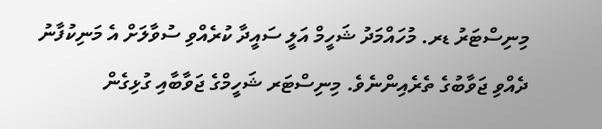މިނިސްޓަރު ޑރ. މުހައްމަދު ޝަހީމް އަލީ ސައީދާ ކުރެއްވި ސުވާލަށް އެ މަނިކުފާނު ދެއްވި ޖަވާބުގެ ތެރެއިންނެވެ. މިނިސްޓަރ ޝަހީމްގެ ޖަވާބާއި ގުޅިގެން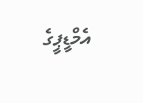އެމްޑީޕީގެ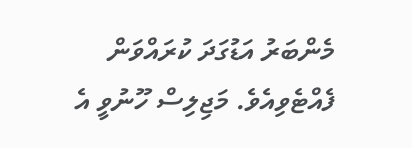މެންބަރު އަޑުގަދަ ކުރައްވަން ފެއްޓެވިއެވެ. މަޖިލިސް ހޫނުވީ އެ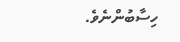ހިސާބުންނެވެ.